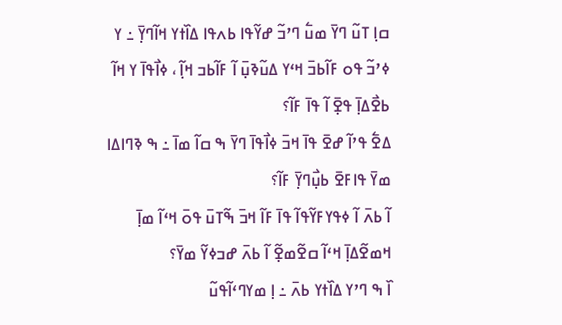ߛߊ߲ ߠߎ߬ ߣߌ߫ ߘߎ߱ ߣߴߏ߬ ߝߌ߬ߟߊ ߕߍߟߊ ߡߊ߰ߙߌ ߞߊ߬ߣߌ߲߫ ߸ ߌ ߦߴߏ߬ ߟߋ ߓߊ߬ߕߏ߫ ߞߵߌ ߡߎ߬ߢߎ߲߫ ߊ߬ ߓߊ߬ߕߏ ߞߊ߲߬ ، ߦߊ߯ߟߊ߫ ߌ ߞߊ߬ ߕߐ߯ߡߊ߲߫ ߟߐ߲߫ ߊ߬ ߟߊ߫ ߓߊ߬؟
ߡߐ߱ ߟߴߊ߬ ߝߐ߫ ߟߊ߫ ߞߏ߫ ߦߊ߯ߟߊ߫ ߣߌ߫ ߒ ߛߊ߬ ߘߊ߫ ߸ ߒ ߢߣߊߡߊ ߘߌ߫ ߟߊߓߐ߫ ߕߎ߲߯ߣߌ߲߫ ߓߊ߬؟
ߊ߬ ߕߍ߫ ߊ߬ ߦߟߌߓߌ߬ߟߊ߬ ߟߊ߫ ߓߊ߬ ߞߏ߫ ߒ߬ߠߎ߫ ߟߋ߫ ߞߵߊ߬ ߘߊ߲߫ ߞߘߐ߬ߡߊ߲߫ ߞߵߊ߬ ߛߐ߬ߘߐ߲߬ ߊ߬ ߕߍ߫ ߝߏߦߌ߬ ߘߌ߫؟
ߊ߰ ߒ ߣߴߌ ߡߊ߰ߙߌ ߕߍ߫ ߸ ߊ߲ ߘߌߣߵߊ߬ߟߎ߬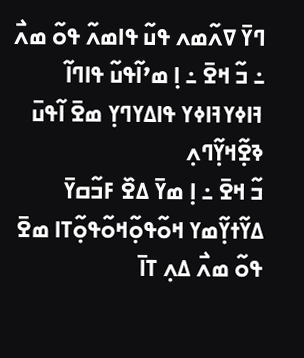ߣߌ߫ ߜߍ߬ߘߍ ߟߎ߬ ߟߊߘߍ߬ ߟߋ߬ ߘߍ߯ ߸ ߏ߬ ߞߐ߫ ߸ ߊ߲ ߘߴߊ߬ߟߎ߬ ߟߊߣߊ߬ ߔߊߦߌߔߊߦߌ ߟߊߡߌߣߌ߲ ߘߐ߫ ߊ߬ߟߎ߫ ߢߐ߲߬ߞߌ߲߬ߣߍ߲
ߏ߬ ߞߐ߫ ߸ ߊ߲ ߘߌ߫ ߡߐ߰ ߓߏ߬ߛߌ߫ ߡߌ߬ߙߌ߲߬ߘߌ ߞߋ߬ߟߋ߲߬ߞߋ߬ߟߋ߲߬ߠߊ ߘߐ߫ ߟߋ߬ ߘߍ߯ ߡߍ߲ ߠߊ߫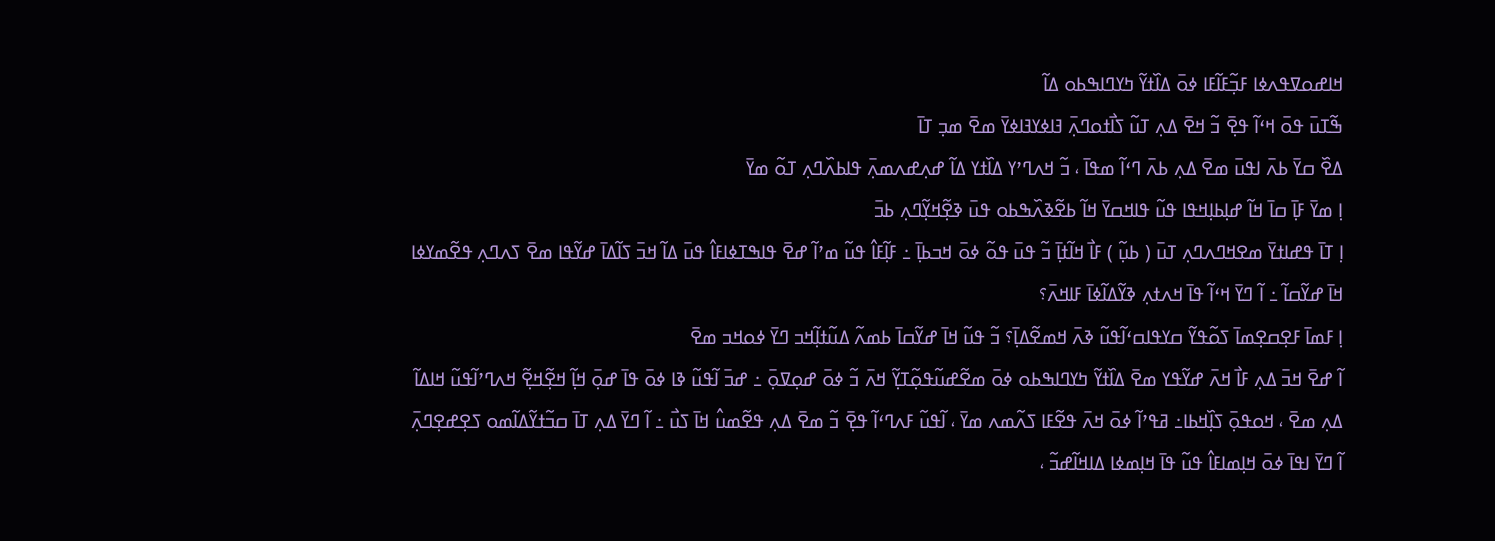ߞߊߝߋߜߟߍߦߊ ߓߏ߲߬ߓߊ߬ߓߊ ߦߋ߫ ߡߊ߰ߙߌ߬ ߤߌߣߊߒߕߋ ߡߊ߬
ߒ߬ߠߎ߫ ߟߋ߫ ߞߵߊ߬ ߟߐ߲߫ ߏ߬ ߞߐ߫ ߡߍ߲ ߠߎ߬ ߖߊ߯ߙߋߣߍ߲߫ ߔߊߦߌߔߊߦߌ߫ ߘߐ߫ ߘߏ߲ ߠߊ߫
ߡߐ߰ ߛߌ߫ ߕߍ߫ ߊߟߎ߫ ߘߐ߫ ߡߍ߲ ߕߍ߫ ߣߵߊ߬ ߘߟߊ߫ ، ߏ߬ ߞߍߣߴߌ ߡߊ߰ߙߌ ߡߊ߬ ߝߍ߲ߝߍߘߍ߲߫ ߟߊߕߍ߰ߣߍ߲ ߠߋ߬ ߘߌ߫
ߊ߲ ߘߌ߫ ߓߊ߲߫ ߛߊ߫ ߞߊ߬ ߝߊ߲ߕߊ߲ߞߟߊ ߟߎ߬ ߟߊߞߛߌ߫ ߞߊ߬ ߕߐ߬ߢߍ߰ߒߕߋ ߟߎ߫ ߢߐ߲߬ߞߌ߲߬ߣߍ߲ ߕߏ߫
ߊ߲ ߠߊ߫ ߟߝߊߙߌ߫ ߘߐߞߣߍߣߍ߲ ߠߎ߫ ( ߕߎ߲߬ ) ߓߊ߯ ߞߊ߬ߙߊ߲߫ ߏ߬ ߟߎ߫ ߟߋ߬ ߦߋ߫ ߞߏߕߊ߲߫ ߸ ߓߊ߲߬ߓߊ߮ ߟߎ߬ ߘߴߊ߬ ߝߐ߫ ߟߊߒߠߦߊߓߊ߮ ߟߎ߫ ߡߊ߬ ߞߏ߫ ߖߊ߬ߡߊ߫ ߝߌ߬ߟߊ ߘߐ߫ ߖߍߣߍ߲ ߟߐ߬ߘߌߦߊ ߞߊ߫ ߝߌ߬ߛߊ߬ ߸ ߊ߬ ߣߌ߫ ߞߵߊ߬ ߟߊ߫ ߞߍߙߍ߲ ߢߌ߬ߡߊ߬ߦߊ߫ ߓߊߞߍ߫؟
ߊ߲ ߓߘߊ߫ ߓߐ߲ߛߐ߲ߘߊ߫ ߖߋ߬ߟߌ߬ ߛߌߟߊߛߵߊ߬ߟߎ߬ ߢߍ߫ ߞߘߐ߬ߡߊ߲߫؟ ߏ߬ ߟߎ߬ ߞߊ߫ ߝߌ߬ߛߊ߫ ߕߘߍ߬ ߡߎ߬ߙߊ߲߬ߞߏ ߣߌ߫ ߦߋߞߏ ߘߐ߫
ߊ߬ ߝߐ߫ ߞߏ߫ ߡߍ߲ ߓߊ߯ ߞߍ߫ ߝߌ߬ߟߌ ߘߐ߫ ߡߊ߰ߙߌ߬ ߤߌߣߊߒߕߋ ߦߋ߫ ߘߐ߬ߝߎ߬ߟߋ߲߬ߠߌ߲߬ ߞߍ߫ ߏ߬ ߦߋ߫ ߝߋ߲ߜߋ߲߫ ߸ ߝߏ߫ ߊ߬ߟߎ߬ ߢߊ ߦߋ߫ ߟߊ߫ ߝߋ߲߫ ߞߊ߲߬ ߞߐ߲߬ߞߐ߲߬ ߞߍߣߴߊ߬ߟߎ߬ ߞߊߡߊ߬ ߡߍ߲ ߘߐ߫ ، ߞߋߟߋ߲߫ ߖߊ߲߰ߞߕߊ߸ ߥߟߴߊ߬ ߦߋ߫ ߞߍ߫ ߟߐ߬ߓߊ ߖߍ߬ߘߍ ߘߌ߫ ، ߊ߬ߟߎ߬ ߓߍߣߵߊ߬ ߟߐ߲߫ ߏ߬ ߘߐ߫ ߡߍ߲ ߟߐ߬ߘߎ߮ ߞߊ߫ ߖߎ߯ ߸ ߊ߬ ߣߌ߫ ߡߍ߲ ߠߊ߫ ߛߏ߬ߙߌ߬ߡߊ߬ߘߋ ߖߐ߲ߝߐ߲ߣߍ߲߫
ߊ߬ ߣߌ߫ ߊߟߊ߫ ߦߋ߫ ߞߊ߲ߘߊߓߊ߮ ߟߎ߬ ߟߊ߫ ߞߊ߲ߘߦߊ ߡߊߞߊ߬ߝߏ߬ ،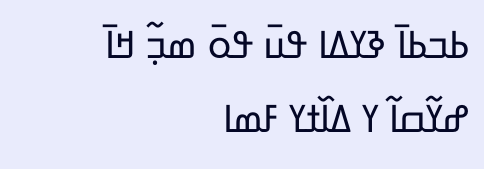ߕߏߕߊ߫ ߢߌߡߊ ߟߎ߫ ߟߋ߫ ߘߏ߲߬ ߞߊ߫ ߝߌ߬ߛߊ߬ ߌ ߡߊ߰ߙߌ ߓߘߊ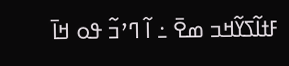ߓߙߊ߬ߖߌ߬ߞߏ ߘߐ߫ ߸ ߊ߬ ߣߴߏ߬ ߟߋ ߞߊ߫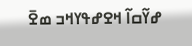ߝߌ߬ߛߊ߬ ߞߐߝߟߌߞߏ ߘߐ߫